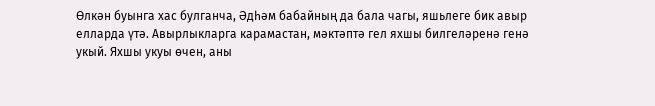Өлкән буынга хас булганча, Әдһәм бабайның да бала чагы, яшьлеге бик авыр елларда үтә. Авырлыкларга карамастан, мәктәптә гел яхшы билгеләренә генә укый. Яхшы укуы өчен, аны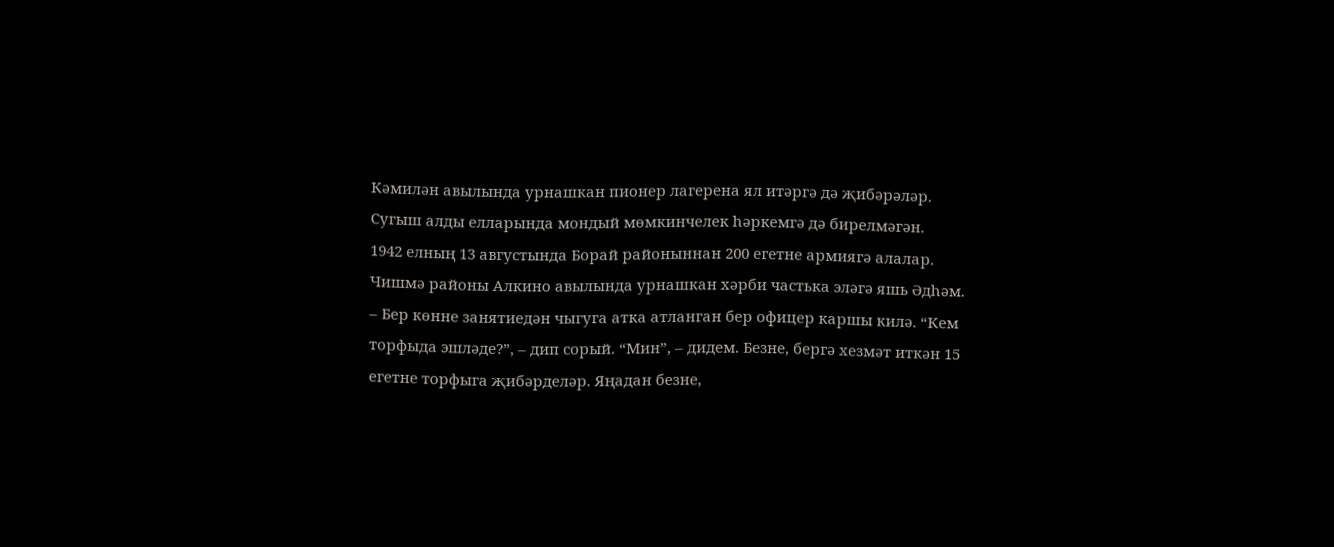Кәмилән авылында урнашкан пионер лагерена ял итәргә дә җибәрәләр. Сугыш алды елларында мондый мөмкинчелек һәркемгә дә бирелмәгән.
1942 елның 13 августында Борай районыннан 200 егетне армиягә алалар. Чишмә районы Алкино авылында урнашкан хәрби частька эләгә яшь Әдһәм.
– Бер көнне занятиедән чыгуга атка атланган бер офицер каршы килә. “Кем торфыда эшләде?”, – дип сорый. “Мин”, – дидем. Безне, бергә хезмәт иткән 15 егетне торфыга җибәрделәр. Яңадан безне,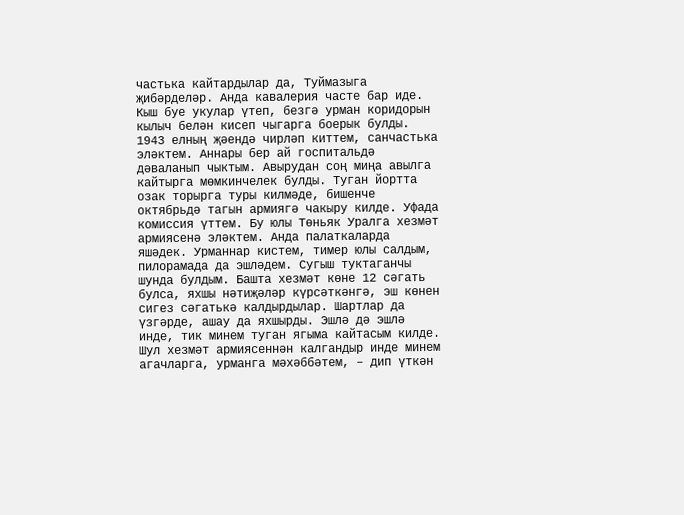частька кайтардылар да, Туймазыга җибәрделәр. Анда кавалерия часте бар иде. Кыш буе укулар үтеп, безгә урман коридорын кылыч белән кисеп чыгарга боерык булды. 1943 елның җәендә чирләп киттем, санчастька эләктем. Аннары бер ай госпитальдә дәваланып чыктым. Авырудан соң миңа авылга кайтырга мөмкинчелек булды. Туган йортта озак торырга туры килмәде, бишенче октябрьдә тагын армиягә чакыру килде. Уфада комиссия үттем. Бу юлы Төньяк Уралга хезмәт армиясенә эләктем. Анда палаткаларда яшәдек. Урманнар кистем, тимер юлы салдым, пилорамада да эшләдем. Сугыш туктаганчы шунда булдым. Башта хезмәт көне 12 сәгать булса, яхшы нәтиҗәләр күрсәткәнгә, эш көнен сигез сәгатькә калдырдылар. Шартлар да үзгәрде, ашау да яхшырды. Эшлә дә эшлә инде, тик минем туган ягыма кайтасым килде. Шул хезмәт армиясеннән калгандыр инде минем агачларга, урманга мәхәббәтем, – дип үткән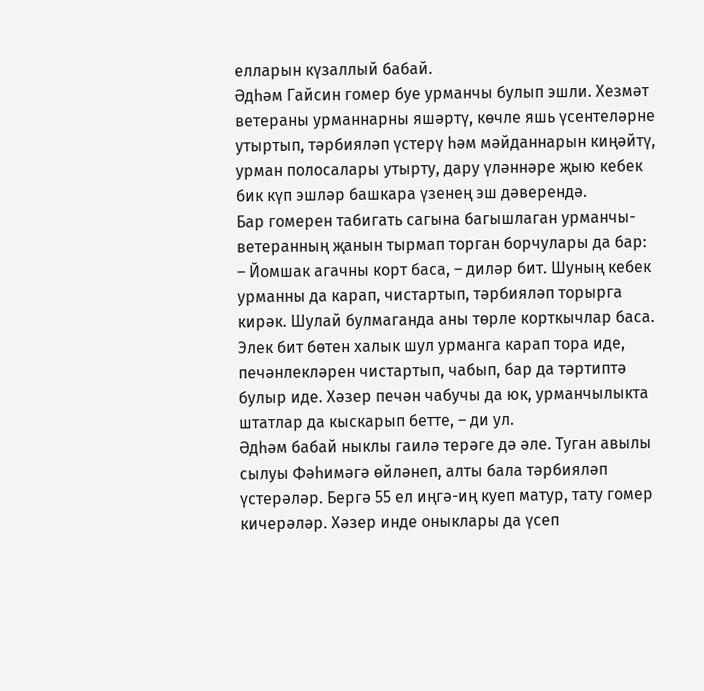елларын күзаллый бабай.
Әдһәм Гайсин гомер буе урманчы булып эшли. Хезмәт ветераны урманнарны яшәртү, көчле яшь үсентеләрне утыртып, тәрбияләп үстерү һәм мәйданнарын киңәйтү, урман полосалары утырту, дару үләннәре җыю кебек бик күп эшләр башкара үзенең эш дәверендә.
Бар гомерен табигать сагына багышлаган урманчы-ветеранның җанын тырмап торган борчулары да бар:
– Йомшак агачны корт баса, – диләр бит. Шуның кебек урманны да карап, чистартып, тәрбияләп торырга кирәк. Шулай булмаганда аны төрле корткычлар баса. Элек бит бөтен халык шул урманга карап тора иде, печәнлекләрен чистартып, чабып, бар да тәртиптә булыр иде. Хәзер печән чабучы да юк, урманчылыкта штатлар да кыскарып бетте, – ди ул.
Әдһәм бабай ныклы гаилә терәге дә әле. Туган авылы сылуы Фәһимәгә өйләнеп, алты бала тәрбияләп үстерәләр. Бергә 55 ел иңгә-иң куеп матур, тату гомер кичерәләр. Хәзер инде оныклары да үсеп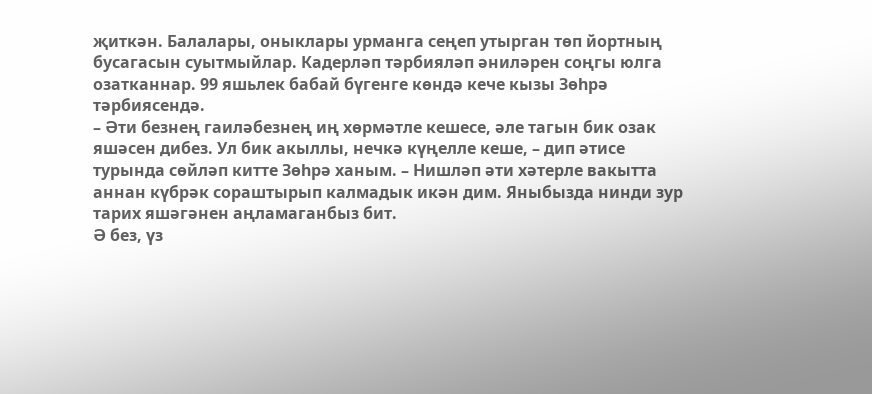җиткән. Балалары, оныклары урманга сеңеп утырган төп йортның бусагасын суытмыйлар. Кадерләп тәрбияләп әниләрен соңгы юлга озатканнар. 99 яшьлек бабай бүгенге көндә кече кызы Зөһрә тәрбиясендә.
– Әти безнең гаиләбезнең иң хөрмәтле кешесе, әле тагын бик озак яшәсен дибез. Ул бик акыллы, нечкә күңелле кеше, – дип әтисе турында сөйләп китте Зөһрә ханым. – Нишләп әти хәтерле вакытта аннан күбрәк сораштырып калмадык икән дим. Яныбызда нинди зур тарих яшәгәнен аңламаганбыз бит.
Ә без, үз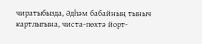чиратыбызда, Әдһәм бабайның тыныч картлыгына, чиста-пөхтә йорт-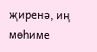җиренә, иң мөһиме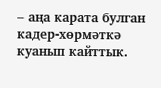– аңа карата булган кадер-хөрмәткә куанып кайттык.